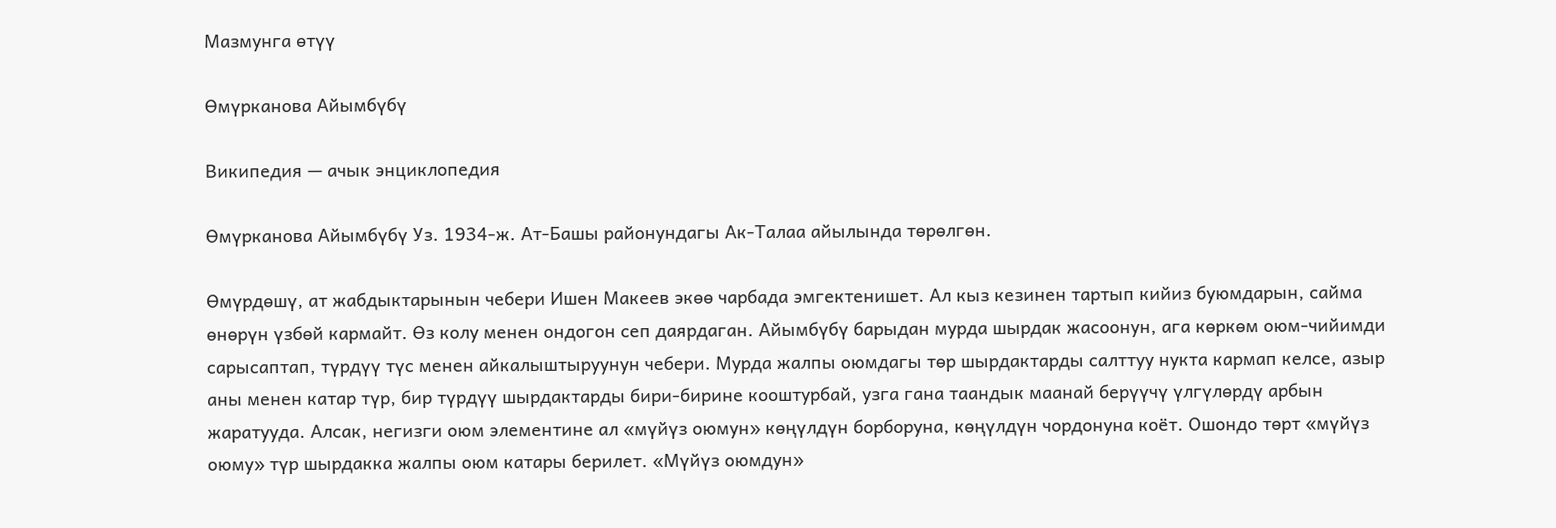Мазмунга өтүү

Өмүрканова Айымбүбү

Википедия — ачык энциклопедия

Өмүрканова Айымбүбү Уз. 1934-ж. Ат-Башы районундагы Ак-Талаа айылында төрөлгөн.

Өмүрдөшү, ат жабдыктарынын чебери Ишен Макеев экөө чарбада эмгектенишет. Ал кыз кезинен тартып кийиз буюмдарын, сайма өнөрүн үзбөй кармайт. Өз колу менен ондогон сеп даярдаган. Айымбүбү барыдан мурда шырдак жасоонун, ага көркөм оюм-чийимди сарысаптап, түрдүү түс менен айкалыштыруунун чебери. Мурда жалпы оюмдагы төр шырдактарды салттуу нукта кармап келсе, азыр аны менен катар түр, бир түрдүү шырдактарды бири-бирине кооштурбай, узга гана таандык маанай берүүчү үлгүлөрдү арбын жаратууда. Алсак, негизги оюм элементине ал «мүйүз оюмун» көңүлдүн борборуна, көңүлдүн чордонуна коёт. Ошондо төрт «мүйүз оюму» түр шырдакка жалпы оюм катары берилет. «Мүйүз оюмдун»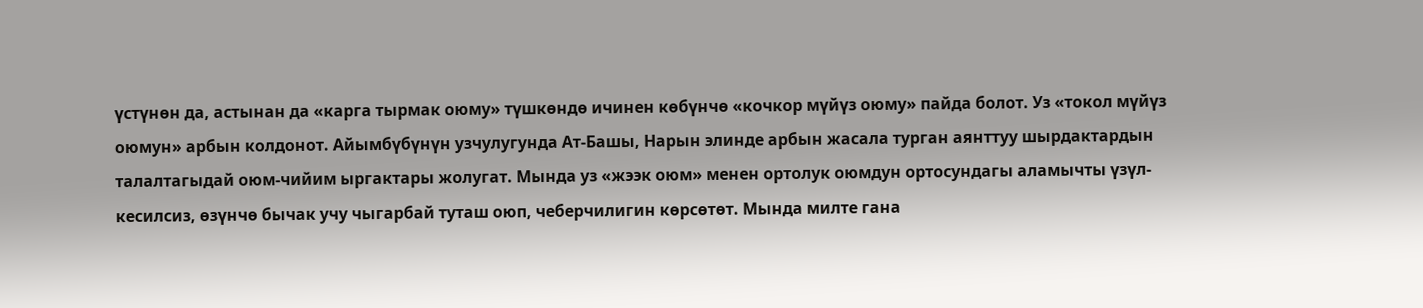үстүнөн да, астынан да «карга тырмак оюму» түшкөндө ичинен көбүнчө «кочкор мүйүз оюму» пайда болот. Уз «токол мүйүз оюмун» арбын колдонот. Айымбүбүнүн узчулугунда Ат-Башы, Нарын элинде арбын жасала турган аянттуу шырдактардын талалтагыдай оюм-чийим ыргактары жолугат. Мында уз «жээк оюм» менен ортолук оюмдун ортосундагы аламычты үзүл-кесилсиз, өзүнчө бычак учу чыгарбай туташ оюп, чеберчилигин көрсөтөт. Мында милте гана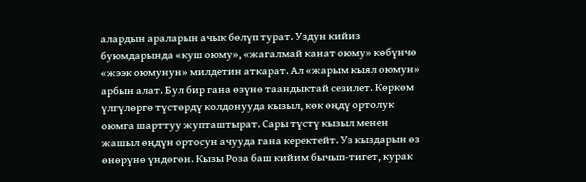алардын араларын ачык бөлүп турат. Уздун кийиз буюмдарында «куш оюму», «жагалмай канат оюму» көбүнчө «жээк оюмунун» милдетин аткарат. Ал «жарым кыял оюмун» арбын алат. Бул бир гана өзүнө таандыктай сезилет. Көркөм үлгүлөргө түстөрдү колдонууда кызыл, көк өңдү ортолук оюмга шарттуу жупташтырат. Сары түстү кызыл менен жашыл өңдүн ортосун ачууда гана керектейт. Уз кыздарын өз өнөрүнө үндөгөн. Кызы Роза баш кийим бычып-тигет, курак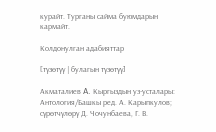курайт. Турганы сайма буюмдарын кармайт.

Колдонулган адабияттар

[түзөтүү | булагын түзөтүү]

Акматалиев A. Кыргыздын уз-усталары: Антология/Башкы ред. А. Карыпкулов; сүрөтчүлөрү Д. Чочунбаева, Г. В.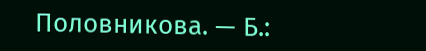Половникова. — Б.: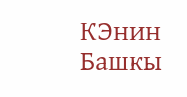КЭнин Башкы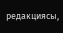редакциясы,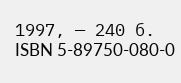1997, — 240 б. ISBN 5-89750-080-0